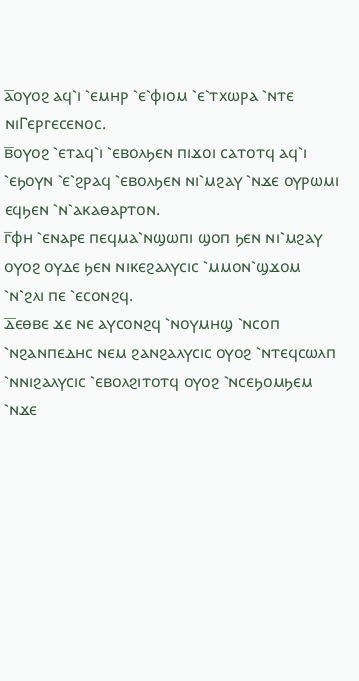ⲁ̅ⲟⲩⲟϩ ⲁϥ⳿ⲓ ⳿ⲉⲙⲏⲣ ⳿ⲉ⳿ⲫⲓⲟⲙ ⳿ⲉ⳿ⲧⲭⲱⲣⲁ ⳿ⲛⲧⲉ ⲛⲓⲄⲉⲣⲅⲉⲥⲉⲛⲟⲥ.
ⲃ̅ⲟⲩⲟϩ ⳿ⲉⲧⲁϥ⳿ⲓ ⳿ⲉⲃⲟⲗϧⲉⲛ ⲡⲓϫⲟⲓ ⲥⲁⲧⲟⲧϥ ⲁϥ⳿ⲓ ⳿ⲉϧⲟⲩⲛ ⳿ⲉ⳿ϩⲣⲁϥ ⳿ⲉⲃⲟⲗϧⲉⲛ ⲛⲓ⳿ⲙϩⲁⲩ ⳿ⲛϫⲉ ⲟⲩⲣⲱⲙⲓ ⲉϥϧⲉⲛ ⳿ⲛ⳿ⲁⲕⲁⲑⲁⲣⲧⲟⲛ.
ⲅ̅ⲫⲏ ⳿ⲉⲛⲁⲣⲉ ⲡⲉϥⲙⲁ⳿ⲛϣⲱⲡⲓ ϣⲟⲡ ϧⲉⲛ ⲛⲓ⳿ⲙϩⲁⲩ ⲟⲩⲟϩ ⲟⲩⲇⲉ ϧⲉⲛ ⲛⲓⲕⲉϩⲁⲗⲩⲥⲓⲥ ⳿ⲙⲙⲟⲛ⳿ϣϫⲟⲙ ⳿ⲛ⳿ϩⲗⲓ ⲡⲉ ⳿ⲉⲥⲟⲛϩϥ.
ⲇ̅ⲉⲑⲃⲉ ϫⲉ ⲛⲉ ⲁⲩⲥⲟⲛϩϥ ⳿ⲛⲟⲩⲙⲏϣ ⳿ⲛⲥⲟⲡ ⳿ⲛϩⲁⲛⲡⲉⲇⲏⲥ ⲛⲉⲙ ϩⲁⲛϩⲁⲗⲩⲥⲓⲥ ⲟⲩⲟϩ ⳿ⲛⲧⲉϥⲥⲱⲗⲡ ⳿ⲛⲛⲓϩⲁⲗⲩⲥⲓⲥ ⳿ⲉⲃⲟⲗϩⲓⲧⲟⲧϥ ⲟⲩⲟϩ ⳿ⲛⲥⲉϧⲟⲙϧⲉⲙ ⳿ⲛϫⲉ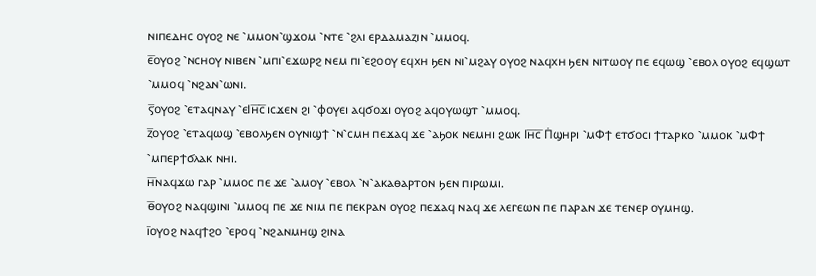ⲛⲓⲡⲉⲇⲏⲥ ⲟⲩⲟϩ ⲛⲉ ⳿ⲙⲙⲟⲛ⳿ϣϫⲟⲙ ⳿ⲛⲧⲉ ⳿ϩⲗⲓ ⲉⲣⲇⲁⲙⲁⲍⲓⲛ ⳿ⲙⲙⲟϥ.
ⲉ̅ⲟⲩⲟϩ ⳿ⲛⲥⲏⲟⲩ ⲛⲓⲃⲉⲛ ⳿ⲙⲡⲓ⳿ⲉϫⲱⲣϩ ⲛⲉⲙ ⲡⲓ⳿ⲉϩⲟⲟⲩ ⲉϥⲭⲏ ϧⲉⲛ ⲛⲓ⳿ⲙϩⲁⲩ ⲟⲩⲟϩ ⲛⲁϥⲭⲏ ϧⲉⲛ ⲛⲓⲧⲱⲟⲩ ⲡⲉ ⲉϥⲱϣ ⳿ⲉⲃⲟⲗ ⲟⲩⲟϩ ⲉϥϣⲱⲧ ⳿ⲙⲙⲟϥ ⳿ⲛϩⲁⲛ⳿ⲱⲛⲓ.
ⲋ̅ⲟⲩⲟϩ ⳿ⲉⲧⲁϥⲛⲁⲩ ⳿ⲉⲒⲏ̅ⲥ̅ ⲓⲥϫⲉⲛ ϩⲓ ⳿ⲫⲟⲩⲉⲓ ⲁϥϭⲟϫⲓ ⲟⲩⲟϩ ⲁϥⲟⲩⲱϣⲧ ⳿ⲙⲙⲟϥ.
ⲍ̅ⲟⲩⲟϩ ⳿ⲉⲧⲁϥⲱϣ ⳿ⲉⲃⲟⲗϧⲉⲛ ⲟⲩⲛⲓϣϯ ⳿ⲛ⳿ⲥⲙⲏ ⲡⲉϫⲁϥ ϫⲉ ⳿ⲁϧⲟⲕ ⲛⲉⲙⲏⲓ ϩⲱⲕ Ⲓⲏ̅ⲥ̅ Ⲡ̇ϣⲏⲣⲓ ⳿ⲙⲪϯ ⲉⲧϭⲟⲥⲓ ϯⲧⲁⲣⲕⲟ ⳿ⲙⲙⲟⲕ ⳿ⲙⲪϯ ⳿ⲙⲡⲉⲣϯϭⲗⲁⲕ ⲛⲏⲓ.
ⲏ̅ⲛⲁϥϫⲱ ⲅⲁⲣ ⳿ⲙⲙⲟⲥ ⲡⲉ ϫⲉ ⳿ⲁⲙⲟⲩ ⳿ⲉⲃⲟⲗ ⳿ⲛ⳿ⲁⲕⲁⲑⲁⲣⲧⲟⲛ ϧⲉⲛ ⲡⲓⲣⲱⲙⲓ.
ⲑ̅ⲟⲩⲟϩ ⲛⲁϥϣⲓⲛⲓ ⳿ⲙⲙⲟϥ ⲡⲉ ϫⲉ ⲛⲓⲙ ⲡⲉ ⲡⲉⲕⲣⲁⲛ ⲟⲩⲟϩ ⲡⲉϫⲁϥ ⲛⲁϥ ϫⲉ ⲗⲉⲅⲉⲱⲛ ⲡⲉ ⲡⲁⲣⲁⲛ ϫⲉ ⲧⲉⲛⲉⲣ ⲟⲩⲙⲏϣ.
ⲓ̅ⲟⲩⲟϩ ⲛⲁϥϯϩⲟ ⳿ⲉⲣⲟϥ ⳿ⲛϩⲁⲛⲙⲏϣ ϩⲓⲛⲁ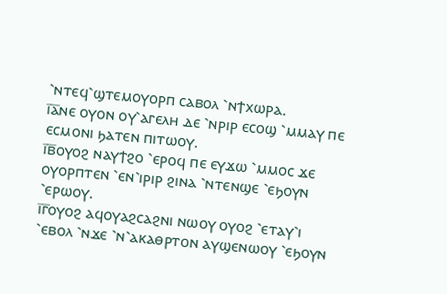⳿ⲛⲧⲉϥ⳿ϣⲧⲉⲙⲟⲩⲟⲣⲡ ⲥⲁⲃⲟⲗ ⳿ⲛϯⲭⲱⲣⲁ.
ⲓ̅ⲁ̅ⲛⲉ ⲟⲩⲟⲛ ⲟⲩ⳿ⲁⲅⲉⲗⲏ ⲇⲉ ⳿ⲛⲣⲓⲣ ⲉⲥⲟϣ ⳿ⲙⲙⲁⲩ ⲡⲉ ⲉⲥⲙⲟⲛⲓ ϧⲁⲧⲉⲛ ⲡⲓⲧⲱⲟⲩ.
ⲓ̅ⲃ̅ⲟⲩⲟϩ ⲛⲁⲩϯϩⲟ ⳿ⲉⲣⲟϥ ⲡⲉ ⲉⲩϫⲱ ⳿ⲙⲙⲟⲥ ϫⲉ ⲟⲩⲟⲣⲡⲧⲉⲛ ⳿ⲉⲛ⳿ⲓⲣⲓⲣ ϩⲓⲛⲁ ⳿ⲛⲧⲉⲛϣⲉ ⳿ⲉϧⲟⲩⲛ ⳿ⲉⲣⲱⲟⲩ.
ⲓ̅ⲅ̅ⲟⲩⲟϩ ⲁϥⲟⲩⲁϩⲥⲁϩⲛⲓ ⲛⲱⲟⲩ ⲟⲩⲟϩ ⳿ⲉⲧⲁⲩ⳿ⲓ ⳿ⲉⲃⲟⲗ ⳿ⲛϫⲉ ⳿ⲛ⳿ⲁⲕⲁⲑⲣⲧⲟⲛ ⲁⲩϣⲉⲛⲱⲟⲩ ⳿ⲉϧⲟⲩⲛ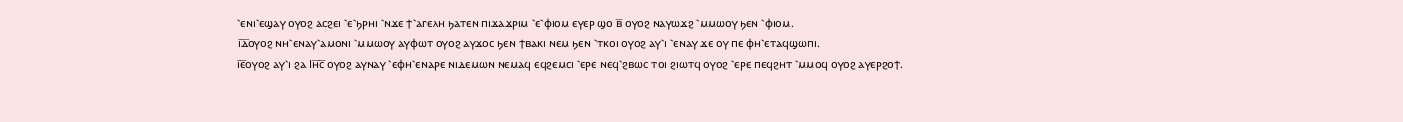⳿ⲉⲛⲓ⳿ⲉϣⲁⲩ ⲟⲩⲟϩ ⲁⲥϩⲉⲓ ⳿ⲉ⳿ϧⲣⲏⲓ ⳿ⲛϫⲉ ϯ⳿ⲁⲅⲉⲗⲏ ϧⲁⲧⲉⲛ ⲡⲓϫⲁϫⲣⲓⲙ ⳿ⲉ⳿ⲫⲓⲟⲙ ⲉⲩⲉⲣ ϣⲟ ⲃ̅ ⲟⲩⲟϩ ⲛⲁⲩⲱϫϩ ⳿ⲙⲙⲱⲟⲩ ϧⲉⲛ ⳿ⲫⲓⲟⲙ.
ⲓ̅ⲇ̅ⲟⲩⲟϩ ⲛⲏ⳿ⲉⲛⲁⲩ⳿ⲁⲙⲟⲛⲓ ⳿ⲙⲙⲱⲟⲩ ⲁⲩⲫⲱⲧ ⲟⲩⲟϩ ⲁⲩϫⲟⲥ ϧⲉⲛ ϯⲃⲁⲕⲓ ⲛⲉⲙ ϧⲉⲛ ⳿ⲧⲕⲟⲓ ⲟⲩⲟϩ ⲁⲩ⳿ⲓ ⳿ⲉⲛⲁⲩ ϫⲉ ⲟⲩ ⲡⲉ ⲫⲏ⳿ⲉⲧⲁϥϣⲱⲡⲓ.
ⲓ̅ⲉ̅ⲟⲩⲟϩ ⲁⲩ⳿ⲓ ϩⲁ Ⲓⲏ̅ⲥ̅ ⲟⲩⲟϩ ⲁⲩⲛⲁⲩ ⳿ⲉⲫⲏ⳿ⲉⲛⲁⲣⲉ ⲛⲓⲇⲉⲙⲱⲛ ⲛⲉⲙⲁϥ ⲉϥϩⲉⲙⲥⲓ ⳿ⲉⲣⲉ ⲛⲉϥ⳿ϩⲃⲱⲥ ⲧⲟⲓ ϩⲓⲱⲧϥ ⲟⲩⲟϩ ⳿ⲉⲣⲉ ⲡⲉϥϩⲏⲧ ⳿ⲙⲙⲟϥ ⲟⲩⲟϩ ⲁⲩⲉⲣϩⲟϯ.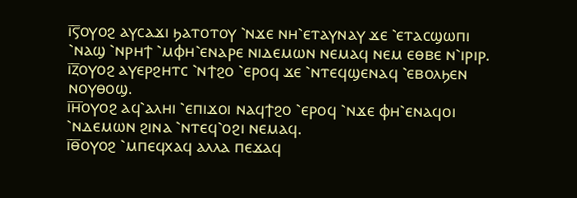ⲓ̅ⲋ̅ⲟⲩⲟϩ ⲁⲩⲥⲁϫⲓ ϧⲁⲧⲟⲧⲟⲩ ⳿ⲛϫⲉ ⲛⲏ⳿ⲉⲧⲁⲩⲛⲁⲩ ϫⲉ ⳿ⲉⲧⲁⲥϣⲱⲡⲓ ⳿ⲛⲁϣ ⳿ⲛⲣⲏϯ ⳿ⲙⲫⲏ⳿ⲉⲛⲁⲣⲉ ⲛⲓⲇⲉⲙⲱⲛ ⲛⲉⲙⲁϥ ⲛⲉⲙ ⲉⲑⲃⲉ ⲛ⳿ⲓⲣⲓⲣ.
ⲓ̅ⲍ̅ⲟⲩⲟϩ ⲁⲩⲉⲣϩⲏⲧⲥ ⳿ⲛϯϩⲟ ⳿ⲉⲣⲟϥ ϫⲉ ⳿ⲛⲧⲉϥϣⲉⲛⲁϥ ⳿ⲉⲃⲟⲗϧⲉⲛ ⲛⲟⲩⲑⲟϣ.
ⲓ̅ⲏ̅ⲟⲩⲟϩ ⲁϥ⳿ⲁⲗⲏⲓ ⳿ⲉⲡⲓϫⲟⲓ ⲛⲁϥϯϩⲟ ⳿ⲉⲣⲟϥ ⳿ⲛϫⲉ ⲫⲏ⳿ⲉⲛⲁϥⲟⲓ ⳿ⲛⲇⲉⲙⲱⲛ ϩⲓⲛⲁ ⳿ⲛⲧⲉϥ⳿ⲟϩⲓ ⲛⲉⲙⲁϥ.
ⲓ̅ⲑ̅ⲟⲩⲟϩ ⳿ⲙⲡⲉϥⲭⲁϥ ⲁⲗⲗⲁ ⲡⲉϫⲁϥ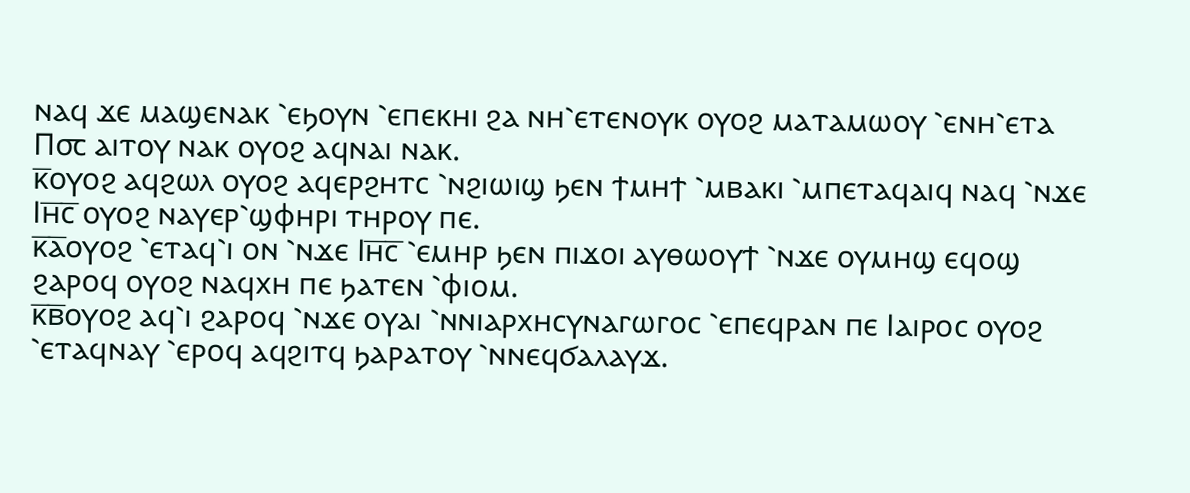ⲛⲁϥ ϫⲉ ⲙⲁϣⲉⲛⲁⲕ ⳿ⲉϧⲟⲩⲛ ⳿ⲉⲡⲉⲕⲏⲓ ϩⲁ ⲛⲏ⳿ⲉⲧⲉⲛⲟⲩⲕ ⲟⲩⲟϩ ⲙⲁⲧⲁⲙⲱⲟⲩ ⳿ⲉⲛⲏ⳿ⲉⲧⲁ Ⲡ⳪ ⲁⲓⲧⲟⲩ ⲛⲁⲕ ⲟⲩⲟϩ ⲁϥⲛⲁⲓ ⲛⲁⲕ.
ⲕ̅ⲟⲩⲟϩ ⲁϥϩⲱⲗ ⲟⲩⲟϩ ⲁϥⲉⲣϩⲏⲧⲥ ⳿ⲛϩⲓⲱⲓϣ ϧⲉⲛ ϯⲙⲏϯ ⳿ⲙⲃⲁⲕⲓ ⳿ⲙⲡⲉⲧⲁϥⲁⲓϥ ⲛⲁϥ ⳿ⲛϫⲉ Ⲓⲏ̅ⲥ̅ ⲟⲩⲟϩ ⲛⲁⲩⲉⲣ⳿ϣⲫⲏⲣⲓ ⲧⲏⲣⲟⲩ ⲡⲉ.
ⲕ̅ⲁ̅ⲟⲩⲟϩ ⳿ⲉⲧⲁϥ⳿ⲓ ⲟⲛ ⳿ⲛϫⲉ Ⲓⲏ̅ⲥ̅ ⳿ⲉⲙⲏⲣ ϧⲉⲛ ⲡⲓϫⲟⲓ ⲁⲩⲑⲱⲟⲩϯ ⳿ⲛϫⲉ ⲟⲩⲙⲏϣ ⲉϥⲟϣ ϩⲁⲣⲟϥ ⲟⲩⲟϩ ⲛⲁϥⲭⲏ ⲡⲉ ϧⲁⲧⲉⲛ ⳿ⲫⲓⲟⲙ.
ⲕ̅ⲃ̅ⲟⲩⲟϩ ⲁϥ⳿ⲓ ϩⲁⲣⲟϥ ⳿ⲛϫⲉ ⲟⲩⲁⲓ ⳿ⲛⲛⲓⲁⲣⲭⲏⲥⲩⲛⲁⲅⲱⲅⲟⲥ ⳿ⲉⲡⲉϥⲣⲁⲛ ⲡⲉ Ⲓⲁⲓⲣⲟⲥ ⲟⲩⲟϩ ⳿ⲉⲧⲁϥⲛⲁⲩ ⳿ⲉⲣⲟϥ ⲁϥϩⲓⲧϥ ϧⲁⲣⲁⲧⲟⲩ ⳿ⲛⲛⲉϥϭⲁⲗⲁⲩϫ.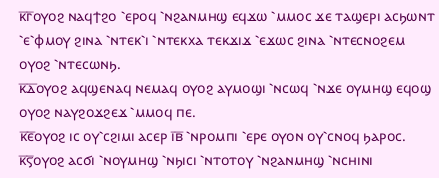ⲕ̅ⲅ̅ⲟⲩⲟϩ ⲛⲁϥϯϩⲟ ⳿ⲉⲣⲟϥ ⳿ⲛϩⲁⲛⲙⲏϣ ⲉϥϫⲱ ⳿ⲙⲙⲟⲥ ϫⲉ ⲧⲁϣⲉⲣⲓ ⲁⲥϧⲱⲛⲧ ⳿ⲉ⳿ⲫⲙⲟⲩ ϩⲓⲛⲁ ⳿ⲛⲧⲉⲕ⳿ⲓ ⳿ⲛⲧⲉⲕⲭⲁ ⲧⲉⲕϫⲓϫ ⳿ⲉϫⲱⲥ ϩⲓⲛⲁ ⳿ⲛⲧⲉⲥⲛⲟϩⲉⲙ ⲟⲩⲟϩ ⳿ⲛⲧⲉⲥⲱⲛϧ.
ⲕ̅ⲇ̅ⲟⲩⲟϩ ⲁϥϣⲉⲛⲁϥ ⲛⲉⲙⲁϥ ⲟⲩⲟϩ ⲁⲩⲙⲟϣⲓ ⳿ⲛⲥⲱϥ ⳿ⲛϫⲉ ⲟⲩⲙⲏϣ ⲉϥⲟϣ ⲟⲩⲟϩ ⲛⲁⲩϩⲟϫϩⲉϫ ⳿ⲙⲙⲟϥ ⲡⲉ.
ⲕ̅ⲉ̅ⲟⲩⲟϩ ⲓⲥ ⲟⲩ⳿ⲥϩⲓⲙⲓ ⲁⲥⲉⲣ ⲓ̅ⲃ̅ ⳿ⲛⲣⲟⲙⲡⲓ ⳿ⲉⲣⲉ ⲟⲩⲟⲛ ⲟⲩ⳿ⲥⲛⲟϥ ϧⲁⲣⲟⲥ.
ⲕ̅ⲋ̅ⲟⲩⲟϩ ⲁⲥϭⲓ ⳿ⲛⲟⲩⲙⲏϣ ⳿ⲛϧⲓⲥⲓ ⳿ⲛⲧⲟⲧⲟⲩ ⳿ⲛϩⲁⲛⲙⲏϣ ⳿ⲛⲥⲏⲓⲛⲓ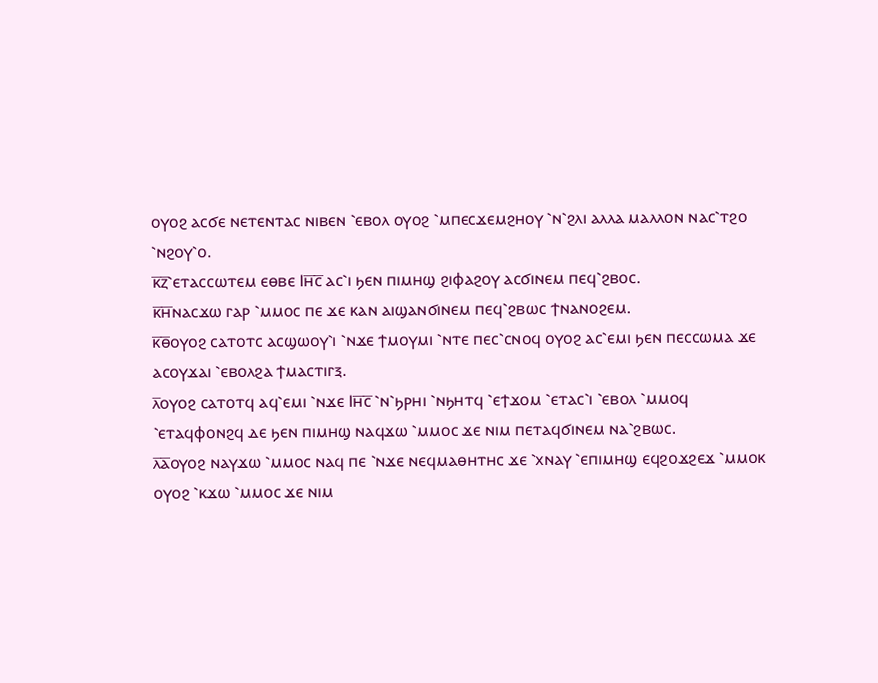ⲟⲩⲟϩ ⲁⲥϭⲉ ⲛⲉⲧⲉⲛⲧⲁⲥ ⲛⲓⲃⲉⲛ ⳿ⲉⲃⲟⲗ ⲟⲩⲟϩ ⳿ⲙⲡⲉⲥϫⲉⲙϩⲏⲟⲩ ⳿ⲛ⳿ϩⲗⲓ ⲁⲗⲗⲁ ⲙⲁⲗⲗⲟⲛ ⲛⲁⲥ⳿ⲧϩⲟ ⳿ⲛϩⲟⲩ⳿ⲟ.
ⲕ̅ⲍ̅⳿ⲉⲧⲁⲥⲥⲱⲧⲉⲙ ⲉⲑⲃⲉ Ⲓⲏ̅ⲥ̅ ⲁⲥ⳿ⲓ ϧⲉⲛ ⲡⲓⲙⲏϣ ϩⲓⲫⲁϩⲟⲩ ⲁⲥϭⲓⲛⲉⲙ ⲡⲉϥ⳿ϩⲃⲟⲥ.
ⲕ̅ⲏ̅ⲛⲁⲥϫⲱ ⲅⲁⲣ ⳿ⲙⲙⲟⲥ ⲡⲉ ϫⲉ ⲕⲁⲛ ⲁⲓϣⲁⲛϭⲓⲛⲉⲙ ⲡⲉϥ⳿ϩⲃⲱⲥ ϯⲛⲁⲛⲟϩⲉⲙ.
ⲕ̅ⲑ̅ⲟⲩⲟϩ ⲥⲁⲧⲟⲧⲥ ⲁⲥϣⲱⲟⲩ⳿ⲓ ⳿ⲛϫⲉ ϯⲙⲟⲩⲙⲓ ⳿ⲛⲧⲉ ⲡⲉⲥ⳿ⲥⲛⲟϥ ⲟⲩⲟϩ ⲁⲥ⳿ⲉⲙⲓ ϧⲉⲛ ⲡⲉⲥⲥⲱⲙⲁ ϫⲉ ⲁⲥⲟⲩϫⲁⲓ ⳿ⲉⲃⲟⲗϩⲁ ϯⲙⲁⲥⲧⲓⲅⲝ.
ⲗ̅ⲟⲩⲟϩ ⲥⲁⲧⲟⲧϥ ⲁϥ⳿ⲉⲙⲓ ⳿ⲛϫⲉ Ⲓⲏ̅ⲥ̅ ⳿ⲛ⳿ϧⲣⲏⲓ ⳿ⲛϧⲏⲧϥ ⳿ⲉϯϫⲟⲙ ⳿ⲉⲧⲁⲥ⳿ⲓ ⳿ⲉⲃⲟⲗ ⳿ⲙⲙⲟϥ ⳿ⲉⲧⲁϥⲫⲟⲛϩϥ ⲇⲉ ϧⲉⲛ ⲡⲓⲙⲏϣ ⲛⲁϥϫⲱ ⳿ⲙⲙⲟⲥ ϫⲉ ⲛⲓⲙ ⲡⲉⲧⲁϥϭⲓⲛⲉⲙ ⲛⲁ⳿ϩⲃⲱⲥ.
ⲗ̅ⲁ̅ⲟⲩⲟϩ ⲛⲁⲩϫⲱ ⳿ⲙⲙⲟⲥ ⲛⲁϥ ⲡⲉ ⳿ⲛϫⲉ ⲛⲉϥⲙⲁⲑⲏⲧⲏⲥ ϫⲉ ⳿ⲭⲛⲁⲩ ⳿ⲉⲡⲓⲙⲏϣ ⲉϥϩⲟϫϩⲉϫ ⳿ⲙⲙⲟⲕ ⲟⲩⲟϩ ⳿ⲕϫⲱ ⳿ⲙⲙⲟⲥ ϫⲉ ⲛⲓⲙ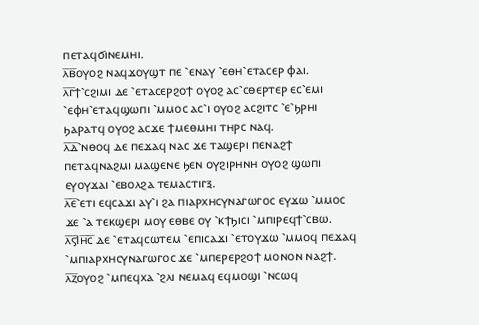ⲡⲉⲧⲁϥϭⲓⲛⲉⲙⲏⲓ.
ⲗ̅ⲃ̅ⲟⲩⲟϩ ⲛⲁϥϫⲟⲩϣⲧ ⲡⲉ ⳿ⲉⲛⲁⲩ ⳿ⲉⲑⲏ⳿ⲉⲧⲁⲥⲉⲣ ⲫⲁⲓ.
ⲗ̅ⲅ̅ϯ⳿ⲥϩⲓⲙⲓ ⲇⲉ ⳿ⲉⲧⲁⲥⲉⲣϩⲟϯ ⲟⲩⲟϩ ⲁⲥ⳿ⲥⲑⲉⲣⲧⲉⲣ ⲉⲥ⳿ⲉⲙⲓ ⳿ⲉⲫⲏ⳿ⲉⲧⲁϥϣⲱⲡⲓ ⳿ⲙⲙⲟⲥ ⲁⲥ⳿ⲓ ⲟⲩⲟϩ ⲁⲥϩⲓⲧⲥ ⳿ⲉ⳿ϧⲣⲏⲓ ϧⲁⲣⲁⲧϥ ⲟⲩⲟϩ ⲁⲥϫⲉ ϯⲙⲉⲑⲙⲏⲓ ⲧⲏⲣⲥ ⲛⲁϥ.
ⲗ̅ⲇ̅⳿ⲛⲑⲟϥ ⲇⲉ ⲡⲉϫⲁϥ ⲛⲁⲥ ϫⲉ ⲧⲁϣⲉⲣⲓ ⲡⲉⲛⲁϩϯ ⲡⲉⲧⲁϥⲛⲁϩⲙⲓ ⲙⲁϣⲉⲛⲉ ϧⲉⲛ ⲟⲩϩⲓⲣⲏⲛⲏ ⲟⲩⲟϩ ϣⲱⲡⲓ ⲉⲩⲟⲩϫⲁⲓ ⳿ⲉⲃⲟⲗϩⲁ ⲧⲉⲙⲁⲥⲧⲓⲅⲝ.
ⲗ̅ⲉ̅⳿ⲉⲧⲓ ⲉϥⲥⲁϫⲓ ⲁⲩ⳿ⲓ ϩⲁ ⲡⲓⲁⲣⲭⲏⲥⲩⲛⲁⲅⲱⲅⲟⲥ ⲉⲩϫⲱ ⳿ⲙⲙⲟⲥ ϫⲉ ⳿ⲁ ⲧⲉⲕϣⲉⲣⲓ ⲙⲟⲩ ⲉⲑⲃⲉ ⲟⲩ ⳿ⲕϯϧⲓⲥⲓ ⳿ⲙⲡⲓⲣⲉϥϯ⳿ⲥⲃⲱ.
ⲗ̅ⲋ̅Ⲓⲏ̅ⲥ̅ ⲇⲉ ⳿ⲉⲧⲁϥⲥⲱⲧⲉⲙ ⳿ⲉⲡⲓⲥⲁϫⲓ ⳿ⲉⲧⲟⲩϫⲱ ⳿ⲙⲙⲟϥ ⲡⲉϫⲁϥ ⳿ⲙⲡⲓⲁⲣⲭⲏⲥⲩⲛⲁⲅⲱⲅⲟⲥ ϫⲉ ⳿ⲙⲡⲉⲣⲉⲣϩⲟϯ ⲙⲟⲛⲟⲛ ⲛⲁϩϯ.
ⲗ̅ⲍ̅ⲟⲩⲟϩ ⳿ⲙⲡⲉϥⲭⲁ ⳿ϩⲗⲓ ⲛⲉⲙⲁϥ ⲉϥⲙⲟϣⲓ ⳿ⲛⲥⲱϥ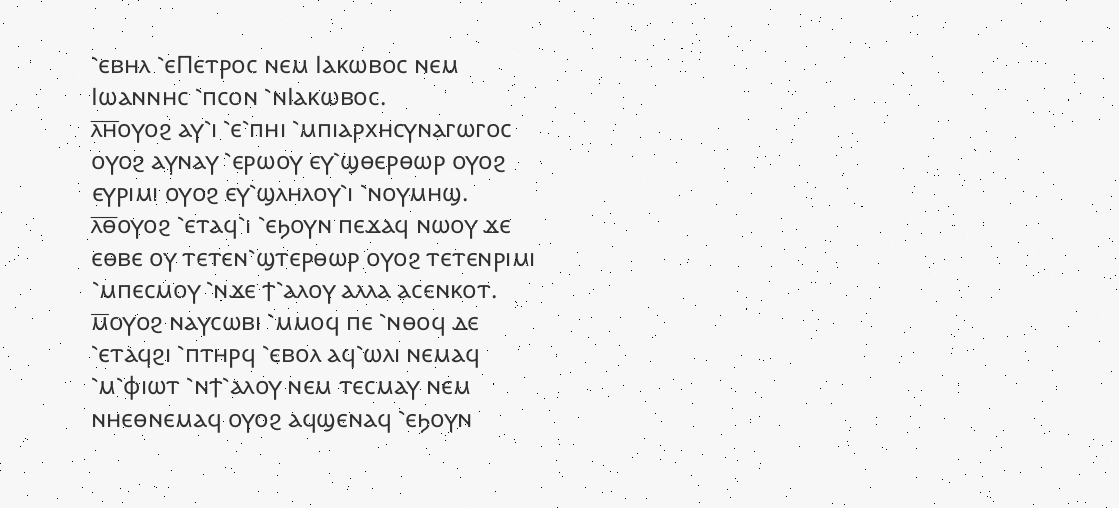⳿ⲉⲃⲏⲗ ⳿ⲉⲠⲉⲧⲣⲟⲥ ⲛⲉⲙ Ⲓⲁⲕⲱⲃⲟⲥ ⲛⲉⲙ Ⲓⲱⲁⲛⲛⲏⲥ ⳿ⲡⲥⲟⲛ ⳿ⲛⲒⲁⲕⲱⲃⲟⲥ.
ⲗ̅ⲏ̅ⲟⲩⲟϩ ⲁⲩ⳿ⲓ ⳿ⲉ⳿ⲡⲏⲓ ⳿ⲙⲡⲓⲁⲣⲭⲏⲥⲩⲛⲁⲅⲱⲅⲟⲥ ⲟⲩⲟϩ ⲁⲩⲛⲁⲩ ⳿ⲉⲣⲱⲟⲩ ⲉⲩ⳿ϣⲑⲉⲣⲑⲱⲣ ⲟⲩⲟϩ ⲉⲩⲣⲓⲙⲓ ⲟⲩⲟϩ ⲉⲩ⳿ϣⲗⲏⲗⲟⲩ⳿ⲓ ⳿ⲛⲟⲩⲙⲏϣ.
ⲗ̅ⲑ̅ⲟⲩⲟϩ ⳿ⲉⲧⲁϥ⳿ⲓ ⳿ⲉϧⲟⲩⲛ ⲡⲉϫⲁϥ ⲛⲱⲟⲩ ϫⲉ ⲉⲑⲃⲉ ⲟⲩ ⲧⲉⲧⲉⲛ⳿ϣⲧⲉⲣⲑⲱⲣ ⲟⲩⲟϩ ⲧⲉⲧⲉⲛⲣⲓⲙⲓ ⳿ⲙⲡⲉⲥⲙⲟⲩ ⳿ⲛϫⲉ ϯ⳿ⲁⲗⲟⲩ ⲁⲗⲗⲁ ⲁⲥⲉⲛⲕⲟⲧ.
ⲙ̅ⲟⲩⲟϩ ⲛⲁⲩⲥⲱⲃⲓ ⳿ⲙⲙⲟϥ ⲡⲉ ⳿ⲛⲑⲟϥ ⲇⲉ ⳿ⲉⲧⲁϥϩⲓ ⳿ⲡⲧⲏⲣϥ ⳿ⲉⲃⲟⲗ ⲁϥ⳿ⲱⲗⲓ ⲛⲉⲙⲁϥ ⳿ⲙ⳿ⲫⲓⲱⲧ ⳿ⲛϯ⳿ⲁⲗⲟⲩ ⲛⲉⲙ ⲧⲉⲥⲙⲁⲩ ⲛⲉⲙ ⲛⲏⲉⲑⲛⲉⲙⲁϥ ⲟⲩⲟϩ ⲁϥϣⲉⲛⲁϥ ⳿ⲉϧⲟⲩⲛ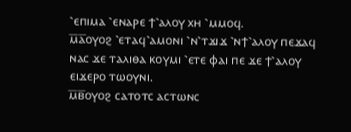⳿ⲉⲡⲓⲙⲁ ⳿ⲉⲛⲁⲣⲉ ϯ⳿ⲁⲗⲟⲩ ⲭⲏ ⳿ⲙⲙⲟϥ.
ⲙ̅ⲁ̅ⲟⲩⲟϩ ⳿ⲉⲧⲁϥ⳿ⲁⲙⲟⲛⲓ ⳿ⲛ⳿ⲧϫⲓϫ ⳿ⲛϯ⳿ⲁⲗⲟⲩ ⲡⲉϫⲁϥ ⲛⲁⲥ ϫⲉ ⲧⲁⲗⲓⲑⲁ ⲕⲟⲩⲙⲓ ⳿ⲉⲧⲉ ⲫⲁⲓ ⲡⲉ ϫⲉ ϯ⳿ⲁⲗⲟⲩ ⲉⲓϫⲉⲣⲟ ⲧⲱⲟⲩⲛⲓ.
ⲙ̅ⲃ̅ⲟⲩⲟϩ ⲥⲁⲧⲟⲧⲥ ⲁⲥⲧⲱⲛⲥ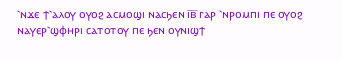⳿ⲛϫⲉ ϯ⳿ⲁⲗⲟⲩ ⲟⲩⲟϩ ⲁⲥⲙⲟϣⲓ ⲛⲁⲥϧⲉⲛ ⲓ̅ⲃ̅ ⲅⲁⲣ ⳿ⲛⲣⲟⲙⲡⲓ ⲡⲉ ⲟⲩⲟϩ ⲛⲁⲩⲉⲣ⳿ϣⲫⲏⲣⲓ ⲥⲁⲧⲟⲧⲟⲩ ⲡⲉ ϧⲉⲛ ⲟⲩⲛⲓϣϯ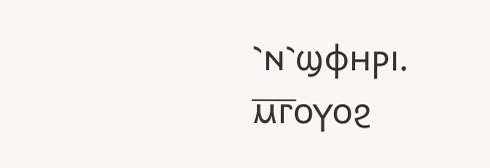⳿ⲛ⳿ϣⲫⲏⲣⲓ.
ⲙ̅ⲅ̅ⲟⲩⲟϩ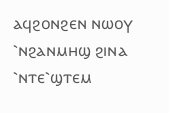ⲁϥϩⲟⲛϩⲉⲛ ⲛⲱⲟⲩ ⳿ⲛϩⲁⲛⲙⲏϣ ϩⲓⲛⲁ ⳿ⲛⲧⲉ⳿ϣⲧⲉⲙ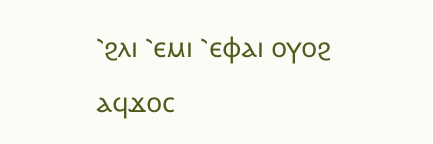⳿ϩⲗⲓ ⳿ⲉⲙⲓ ⳿ⲉⲫⲁⲓ ⲟⲩⲟϩ ⲁϥϫⲟⲥ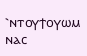⳿ⲛⲧⲟⲩϯⲟⲩⲱⲙ ⲛⲁⲥ